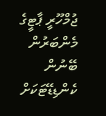ޖުމްހޫރީ ޕާޓީގެ މެންބަރުން ބޭނުން ކެންޑިޑޭޓަކަށް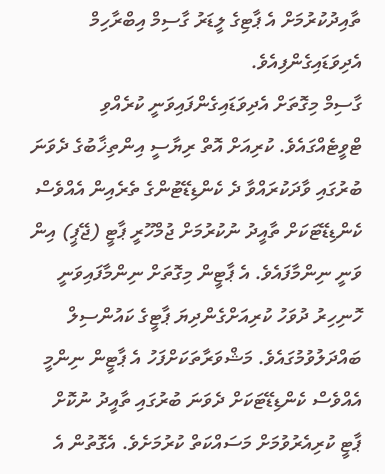ތާއިދުކުރުމަށް އެ ޕާޓިގެ ލީޑަރު ގާސިމް އިބްރާހިމް އެދިވަޑައިގެންފިއެވެ.
ގާސިމް މިގޮތަށް އެދިވަޑައިގެންފައިވަނީ ކުރެއްވި ޓްވީޓެއްގައެވެ. ކުރިއަށް އޮތް ރިޔާސީ އިންތިޚާބުގެ ދެވަނަ ބުރުގައި ވާދަކުރައްވާ ދެ ކެންޑިޑޭޓުންގެ ތެރެއިން އެއްވެސް ކެންޑިޑޭޓަކަށް ތާއީދު ނުކުރުމަށް ޖުމްހޫރީ ޕާޓީ (ޖޭޕީ) އިން ވަނީ ނިންމާފައެވެ. އެ ޕާޓީން މިގޮތަށް ނިންމާފައިވަނީ ހޮނިހިރު ދުވަހު ކުރިއަށްގެންދިޔަ ޕާޓީގެ ކައުންސިލް ބައްދަލުވުމުގައެވެ. މަޝްވަރާތަކަށްފަހު އެ ޕާޓީން ނިންމީ އެއްވެސް ކެންޑިޑޭޓަކަށް ދެވަނަ ބުރުގައި ތާއީދު ނުކޮށް ޕާޓީ ކުރިއެރުވުމަށް މަސައްކަތް ކުރުމަށެވެ. އެގޮތުން އެ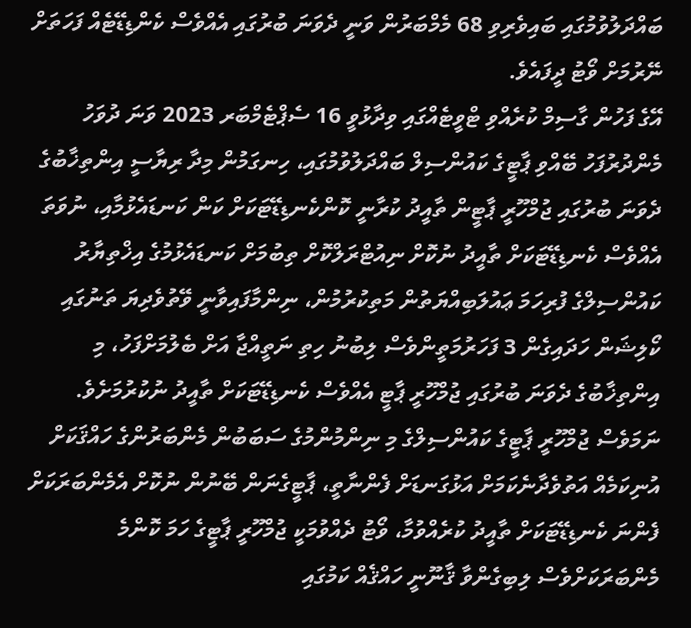ބައްދަލުވުމުގައި ބައިވެރިވި 68 މެމްބަރުން ވަނީ ދެވަނަ ބުރުގައި އެއްވެސް ކެންޑިޑޭޓެއް ފަހަތަށް ނޭރުމަށް ވޯޓު ދީފައެވެ.
އޭގެ ފަހުން ގާސިމް ކުރެއްވި ޓްވީޓެއްގައި ވިދާޅުވީ 16 ސެޕްޓެމްބަރ 2023 ވަނަ ދުވަހު މެންދުރުފަހު ބޭއްވި ޕާޓީގެ ކައުންސިލް ބައްދަލުވުމުގައި، ހިނގަމުން މިދާ ރިޔާސީ އިންތިޚާބުގެ ދެވަނަ ބުރުގައި ޖުމްހޫރީ ޕާޓީން ތާއީދު ކުރާނީ ކޮންކެނޑިޑޭޓަކަށް ކަން ކަނޑައެޅުމާއި، ނުވަތަ އެއްވެސް ކެނޑިޑޭޓަކަށް ތާއީދު ނުކޮށް ނިއުޓްރަލްކޮށް ތިބުމަށް ކަނޑައެޅުމުގެ އިޚްތިޔާރު ކައުންސިލްގެ ފުރިހަމަ ޢައުލަބިއްޔަތުން މަތިކުރުމުން، ނިންމާފައިވާނީ ވޭތުވެދިޔަ ތަނުގައި ކޯލިޝަން ހަދައިގެން 3 ފަހަރުމަތީންވެސް ލިބުނު ހިތި ނަތީއްޖާ އަށް ބެލުމަށްފަހު، މި އިންތިޚާބުގެ ދެވަނަ ބުރުގައި ޖުމްހޫރީ ޕާޓީ އެއްވެސް ކެނޑިޑޭޓަކަށް ތާއީދު ނުކުރުމަށެވެ.
ނަމަވެސް ޖުމްހޫރީ ޕާޓީގެ ކައުންސިލްގެ މި ނިންމުންމުގެ ސަބަބުން މެންބަރުންގެ ހައްޤަކަށް އުނިކަމެއް އަތުވެދާނެކަމަށް އަޅުގަނޑަށް ފެންނާތީ، ޕާޓީގެނަން ބޭނުން ނުކޮށް އެމެންބަރަކަށް ފެންނަ ކެނޑިޑޭޓަކަށް ތާއީދު ކުރެއްވުމާ، ވޯޓު ދެއްވުމަކީ ޖުމްހޫރީ ޕާޓީގެ ހަމަ ކޮންމެ މެންބަރަކަށްވެސް ލިބިގެންވާ ޤާނޫނީ ހައްޤެއް ކަމުގައި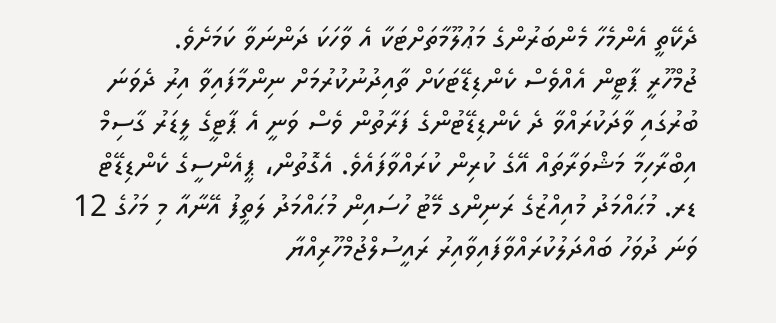ދެކޭތީ އެންމެހާ މެންބަރުންގެ މަޢުލޫމާތަށްޓަކާ އެ ވާހަކަ ދަންނަވާ ކަމަށެވެ.
ޖުމްހޫރީ ޕާޓީން އެއްވެސް ކެންޑިޑޭޓަކަށް ތާއިދުނުކުރުމަށް ނިންމާފައިވާ އިރު ދެވަނަ ބުރުގައި ވާދަކުރައްވާ ދެ ކެންޑިޑޭޓުންގެ ފަރާތުން ވެސް ވަނީ އެ ޕާޓީގެ ލީޑަރު ގާސިމް އިބްރާހިމާ މަޝްވަރާތައް އޭގެ ކުރިން ކުރައްވާފައެވެ. އެގޮތުން، ޕީއެންސީގެ ކެންޑިޑޭޓް ޑރ. މުޙައްމަދު މުއިއްޒުގެ ރަނިންގ މޭޓު ހުސައިން މުޙައްމަދު ލަތީފު އޭނާއާ މި މަހުގެ 12 ވަނަ ދުވަހު ބައްދަލުކުރައްވާފައިވާއިރު ރައީސުލްޖުމްހޫރިއްޔާ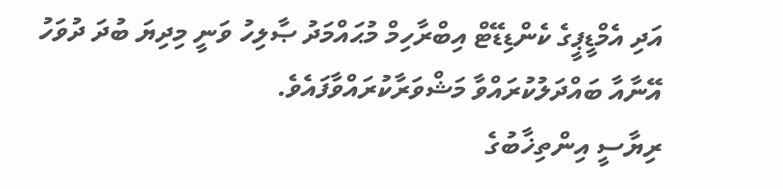އަދި އެމްޑީޕީގެ ކެންޑިޑޭޓް އިބްރާހިމް މުޙައްމަދު ޞާލިހު ވަނީ މިދިޔަ ބުދަ ދުވަހު އޭނާއާ ބައްދަލުކުރައްވާ މަޝްވަރާކުރައްވާފައެވެ.
ރިޔާސީ އިންތިޚާބުގެ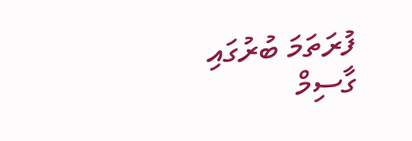ފުރަތަމަ ބުރުގައި ގާސިމް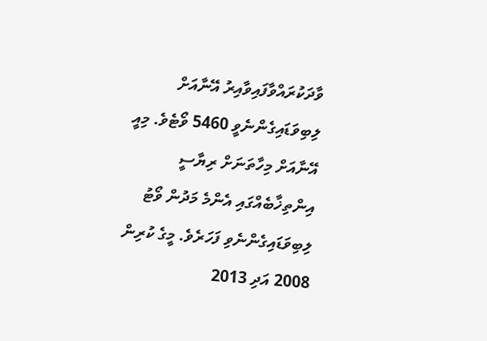ވާދަކުރައްވާފައިވާއިރު އޭނާއަށް ލިބިވަޑައިގެންނެވީ 5460 ވޯޓެވެ. މިއީ އޭނާއަށް މިހާތަނަށް ރިޔާސީ އިންތިޚާބެއްގައި އެންމެ މަދުން ވޯޓު ލިބިވަޑައިގެންނެވި ފަހަރެވެ. މީގެ ކުރިން 2008 އަދި 2013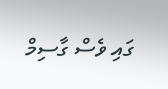ގައި ވެސް ގާސިމް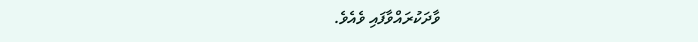ވާދަކުރައްވާފައި ވެއެވެ.